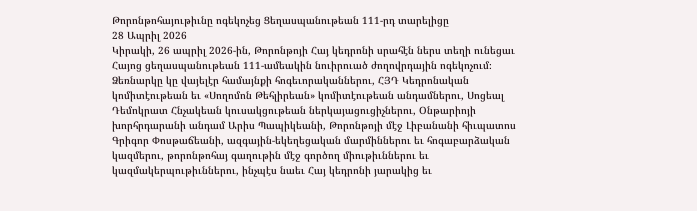Թորոնթոհայութիւնը ոգեկոչեց Ցեղասպանութեան 111-րդ տարելիցը
28 Ապրիլ 2026
Կիրակի, 26 ապրիլ 2026-ին, Թորոնթոյի Հայ կեդրոնի սրահէն ներս տեղի ունեցաւ Հայոց ցեղասպանութեան 111-ամեակին նուիրուած ժողովրդային ոգեկոչում։
Ձեռնարկը կը վայելէր համայնքի հոգեւորականներու, ՀՅԴ Կեդրոնական կոմիտէութեան եւ «Սողոմոն Թեհլիրեան» կոմիտէութեան անդամներու, Սոցեալ Դեմոկրատ Հնչակեան կուսակցութեան ներկայացուցիչներու, Օնթարիոյի խորհրդարանի անդամ Արիս Պապիկեանի, Թորոնթոյի մէջ Լիբանանի հիւպատոս Գրիգոր Փոսթաճեանի, ազգային-եկեղեցական մարմիններու եւ հոգաբարձական կազմերու, թորոնթոհայ գաղութին մէջ գործող միութիւններու եւ կազմակերպութիւններու, ինչպէս նաեւ Հայ կեդրոնի յարակից եւ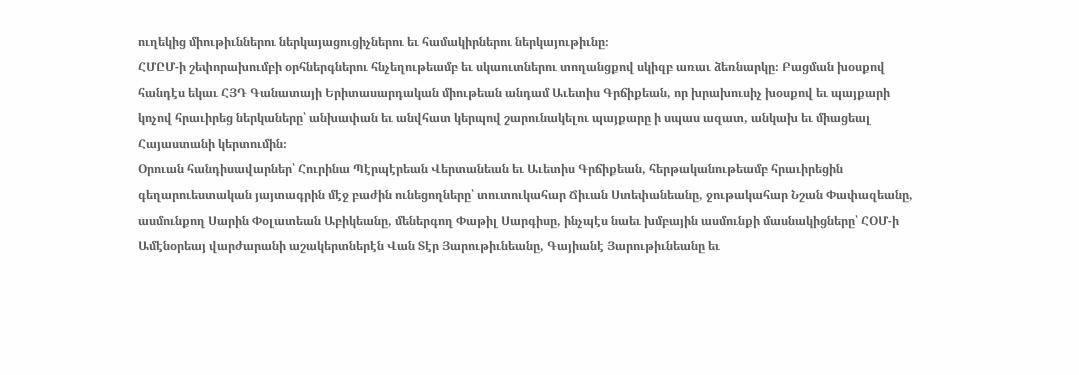ուղեկից միութիւններու ներկայացուցիչներու եւ համակիրներու ներկայութիւնը։
ՀՄԸՄ-ի շեփորախումբի օրհներգներու հնչեղութեամբ եւ սկաուտներու տողանցքով սկիզբ առաւ ձեռնարկը։ Բացման խօսքով հանդէս եկաւ ՀՅԴ Գանատայի Երիտասարդական միութեան անդամ Աւետիս Գրճիքեան, որ խրախուսիչ խօսքով եւ պայքարի կոչով հրաւիրեց ներկաները՝ անխափան եւ անվհատ կերպով շարունակելու պայքարը ի սպաս ազատ, անկախ եւ միացեալ Հայաստանի կերտումին։
Օրուան հանդիսավարներ՝ Հուրինա Պէրպէրեան Վերտանեան եւ Աւետիս Գրճիքեան, հերթականութեամբ հրաւիրեցին գեղարուեստական յայտագրին մէջ բաժին ունեցողները՝ տուտուկահար Ճիւան Ստեփանեանը, ջութակահար Նշան Փափազեանը, ասմունքող Սարին Փօլատեան Աբիկեանը, մեներգող Փաթիլ Սարգիսը, ինչպէս նաեւ խմբային ասմունքի մասնակիցները՝ ՀՕՄ-ի Ամէնօրեայ վարժարանի աշակերտներէն Վան Տէր Յարութիւնեանը, Գայիանէ Յարութիւնեանը եւ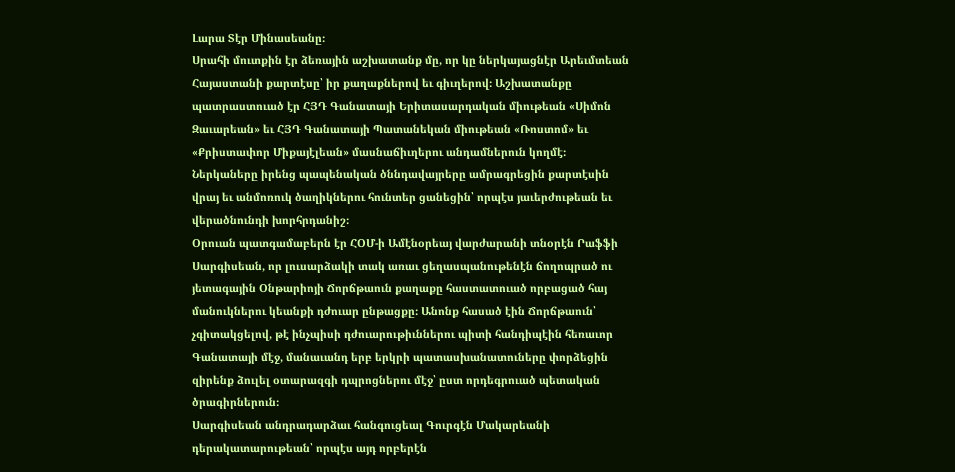Լարա Տէր Մինասեանը։
Սրահի մուտքին էր ձեռային աշխատանք մը, որ կը ներկայացնէր Արեւմտեան Հայաստանի քարտէսը՝ իր քաղաքներով եւ գիւղերով։ Աշխատանքը պատրաստուած էր ՀՅԴ Գանատայի Երիտասարդական միութեան «Սիմոն Զաւարեան» եւ ՀՅԴ Գանատայի Պատանեկան միութեան «Ռոստոմ» եւ «Քրիստափոր Միքայէլեան» մասնաճիւղերու անդամներուն կողմէ։ Ներկաները իրենց պապենական ծննդավայրերը ամրագրեցին քարտէսին վրայ եւ անմոռուկ ծաղիկներու հունտեր ցանեցին՝ որպէս յաւերժութեան եւ վերածնունդի խորհրդանիշ։
Օրուան պատգամաբերն էր ՀՕՄ-ի Ամէնօրեայ վարժարանի տնօրէն Րաֆֆի Սարգիսեան, որ լուսարձակի տակ առաւ ցեղասպանութենէն ճողոպրած ու յետագային Օնթարիոյի Ճորճթաուն քաղաքը հաստատուած որբացած հայ մանուկներու կեանքի դժուար ընթացքը։ Անոնք հասած էին Ճորճթաուն՝ չգիտակցելով, թէ ինչպիսի դժուարութիւններու պիտի հանդիպէին հեռաւոր Գանատայի մէջ, մանաւանդ երբ երկրի պատասխանատուները փորձեցին զիրենք ձուլել օտարազգի դպրոցներու մէջ՝ ըստ որդեգրուած պետական ծրագիրներուն։
Սարգիսեան անդրադարձաւ հանգուցեալ Գուրգէն Մակարեանի դերակատարութեան՝ որպէս այդ որբերէն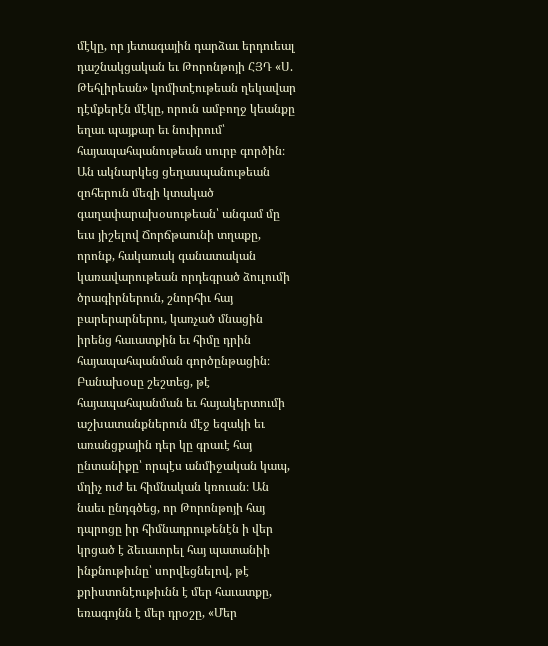մէկը, որ յետագային դարձաւ երդուեալ դաշնակցական եւ Թորոնթոյի ՀՅԴ «Ս. Թեհլիրեան» կոմիտէութեան ղեկավար դէմքերէն մէկը, որուն ամբողջ կեանքը եղաւ պայքար եւ նուիրում՝ հայապահպանութեան սուրբ գործին։
Ան ակնարկեց ցեղասպանութեան զոհերուն մեզի կտակած գաղափարախօսութեան՝ անգամ մը եւս յիշելով Ճորճթաունի տղաքը, որոնք, հակառակ գանատական կառավարութեան որդեգրած ձուլումի ծրագիրներուն, շնորհիւ հայ բարերարներու, կառչած մնացին իրենց հաւատքին եւ հիմը դրին հայապահպանման գործընթացին։
Բանախօսը շեշտեց, թէ հայապահպանման եւ հայակերտումի աշխատանքներուն մէջ եզակի եւ առանցքային դեր կը գրաւէ հայ ընտանիքը՝ որպէս անմիջական կապ, մղիչ ուժ եւ հիմնական կռուան։ Ան նաեւ ընդգծեց, որ Թորոնթոյի հայ դպրոցը իր հիմնադրութենէն ի վեր կրցած է ձեւաւորել հայ պատանիի ինքնութիւնը՝ սորվեցնելով, թէ քրիստոնէութիւնն է մեր հաւատքը, եռագոյնն է մեր դրօշը, «Մեր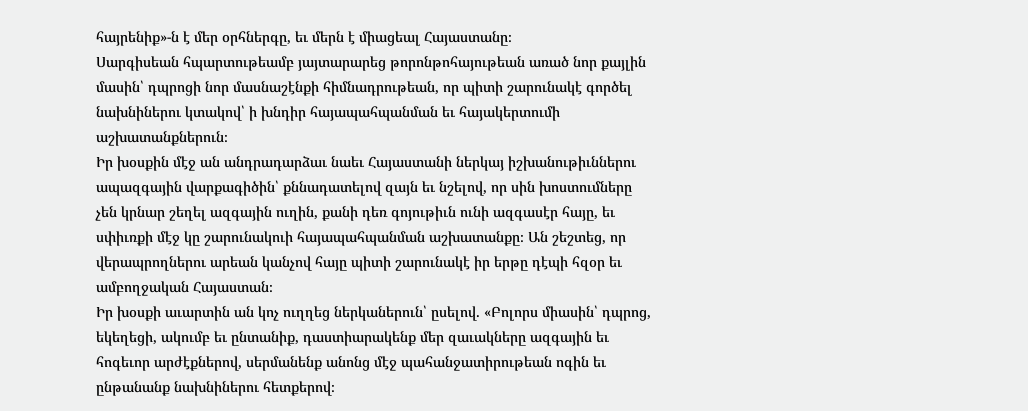հայրենիք»-ն է մեր օրհներգը, եւ մերն է միացեալ Հայաստանը։
Սարգիսեան հպարտութեամբ յայտարարեց թորոնթոհայութեան առած նոր քայլին մասին՝ դպրոցի նոր մասնաշէնքի հիմնադրութեան, որ պիտի շարունակէ գործել նախնիներու կտակով՝ ի խնդիր հայապահպանման եւ հայակերտումի աշխատանքներուն։
Իր խօսքին մէջ ան անդրադարձաւ նաեւ Հայաստանի ներկայ իշխանութիւններու ապազգային վարքագիծին՝ քննադատելով զայն եւ նշելով, որ սին խոստումները չեն կրնար շեղել ազգային ուղին, քանի դեռ գոյութիւն ունի ազգասէր հայը, եւ սփիւռքի մէջ կը շարունակուի հայապահպանման աշխատանքը։ Ան շեշտեց, որ վերապրողներու արեան կանչով հայը պիտի շարունակէ իր երթը դէպի հզօր եւ ամբողջական Հայաստան։
Իր խօսքի աւարտին ան կոչ ուղղեց ներկաներուն՝ ըսելով. «Բոլորս միասին՝ դպրոց, եկեղեցի, ակումբ եւ ընտանիք, դաստիարակենք մեր զաւակները ազգային եւ հոգեւոր արժէքներով, սերմանենք անոնց մէջ պահանջատիրութեան ոգին եւ ընթանանք նախնիներու հետքերով։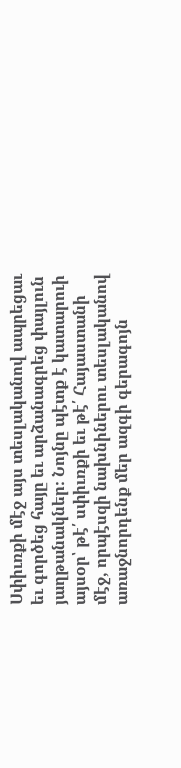Սփիւռքի մէջ այս տեսլականով ապրեցաւ եւ գործեց հայը եւ արձանագրեց փայլուն յաղթանակներ։ Նոյնը պէտք է կատարուի այսօր՝ թէ՛ սփիւռքի եւ թէ՛ Հայաստանի մէջ, որպէսզի նախնիներու տեսլականով առաջնորդենք մեր ազգի գերագոյն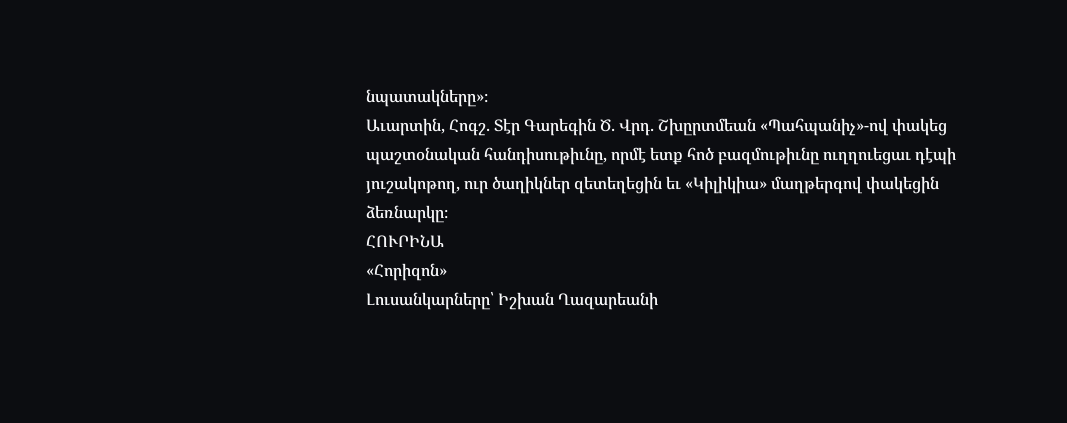նպատակները»։
Աւարտին, Հոգշ. Տէր Գարեգին Ծ. Վրդ. Շխըրտմեան «Պահպանիչ»-ով փակեց պաշտօնական հանդիսութիւնը, որմէ ետք հոծ բազմութիւնը ուղղուեցաւ դէպի յուշակոթող, ուր ծաղիկներ զետեղեցին եւ «Կիլիկիա» մաղթերգով փակեցին ձեռնարկը։
ՀՈՒՐԻՆԱ
«Հորիզոն»
Լուսանկարները՝ Իշխան Ղազարեանի